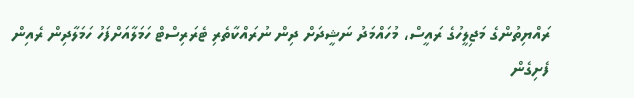ރައްޔިތުންގެ މަޖިލީހުގެ ރައީސް، މުހައްމަދު ނަޝީދަށް ދިން ނުރައްކާތެރި ޓެރަރިސްޓް ހަމަލާއަށްފަހު ހަމަލާދިން ރެއިން ފެށިގެން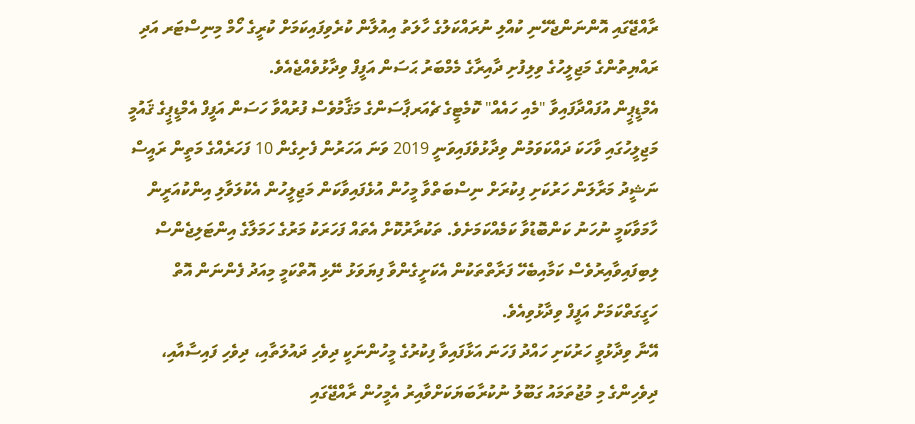ރާއްޖޭގައި އޮންނަންޖެހޭނި ކުއްލި ނުރައްކަލުގެ ހާލަތު އިއުލާން ކުރެވިފައިކަމަށް ކުރީގެ ހޯމް މިނިސްޓަރ އަދި ރައްޔިތުންގެ މަޖިލީހުގެ ވިލިފުށި ދާއިރާގެ މެމްބަރު ޙަސަން އަފީފް ވިދާޅުވެއްޖެއެވެ.
އެމްޑީޕީން އުފައްދާފައިވާ "މެއި ހައެއް" ކޮމެޓީގެ ޗެއަރޕާސަންގެ މަޤާމުވެސް ފުރުއްވާ ހަސަން އަފީފް އެމްޑީޕީގެ ޤައުމީ މަޖިލީހުގައި ވާހަކަ ދައްކަވަމުން ވިދާޅުވެފައިވަނީ 2019 ވަނަ އަހަރުން ފެށިގެން 10 ފަހަރެއްގެ މަތީން ރައީސް ނަޝީދު މަރާލަން ހަރުކަށި ފިކުރަށް ނިސްބަތްވާ މީހުން އުޅެފައިވާކަން މަޖިލީހުން އެކުލަވާލި އިންކުއަރީން ހާމަވާކަމީ ނުހަނު ކަންބޮޑުވާ ކަމެއްކަމަށެވެ. ތަކުރާރުކޮށް އެތައް ފަހަރަކު މަރުގެ ހަމަލާގެ އިންޓަލިޖެންސް ލިބިފައިވާއިރުވެސް ކަމާއިބެހޭ ފަރާތްތަކުން އެކަށީގެންވާ ފިޔަވަޅު ނޭޅި އޮތްކަމީ މިއަދު ފެންނަން އޮތް ހަގީގަތްކަމަށް އަފީފް ވިދާޅުވިއެވެ.
އޭނާ ވިދާޅުވީ ހަރުކަށި ހައްދު ފަހަނަ އަޅާފައިވާ ފިކުރުގެ މީހުންނަކީ ދިވެހި ދައުލަތާއި، ދިވެހި ފައިސާއާއި، ދިވެހިންގެ މި މުޖުތަމައު ގަބޫލު ނުކުރާބަޔަކަށްވާއިރު އެމީހުން ރާއްޖޭގައި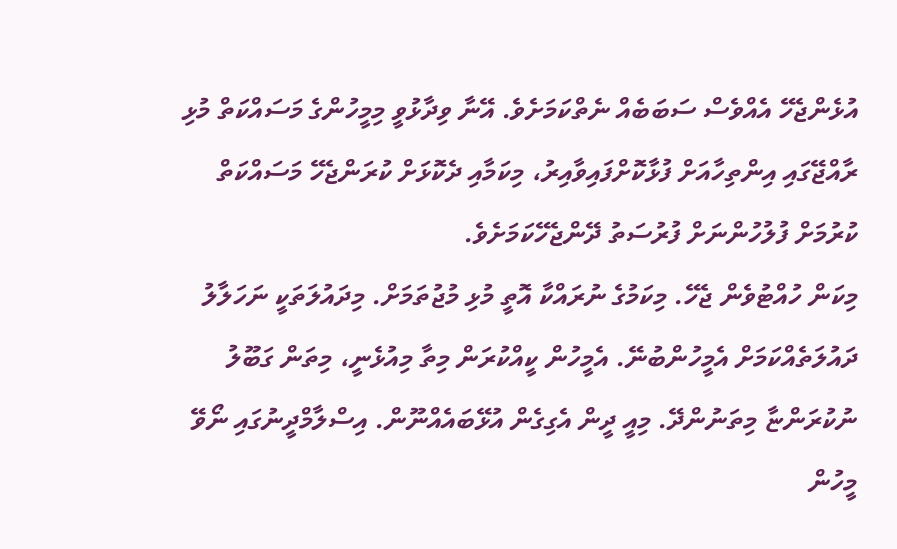އުޅެންޖެހޭ އެއްވެސް ސަބަބެއް ނެތްކަމަށެވެ. އޭނާ ވިދާޅުވީ މިމީހުންގެ މަސައްކަތް މުޅި ރާއްޖޭގައި އިންތިހާއަށް ފުޅާކޮށްފައިވާއިރު، މިކަމާއި ދެކޮޅަށް ކުރަންޖެހޭ މަސައްކަތް ކުރުމަށް ފުލުހުންނަށް ފުރުސަތު ދޭންޖެހޭކަމަށެވެ.
މިކަން ހުއްޓުވެން ޖެހޭ. މިކަމުގެ ނުރައްކާ އޮތީ މުޅި މުޖުތަމަށް. މިދައުލަތަކީ ނަހަލާލު ދައުލަތެއްކަމަށް އެމީހުންބުނޭ. އެމީހުން ކީއްކުރަން މިތާ މިއުޅެނީ، މިތަން ގަބޫލު ނުކުރަންޏާ މިތަނުންދޭ. މިއީ ދީން އެގިގެން އުޅޭބައެއްނޫން. އިސްލާމްދީނުގައި ނޯވޭ މީހުން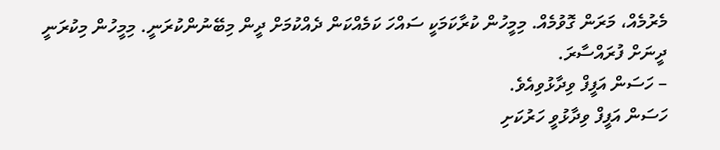މެރުމެއް، މަރަން ގޮވުމެއް. މިމީހުން ކުރާކަމަކީ ސައްހަ ކަމެއްކަން ދެއްކުމަށް ދީން މިބޭނުންކުރަނީ. މިމީހުން މިކުރަނީ ދީނަށް ފުރައްސާރަ.
– ހަސަން އަފީފް ވިދާޅުވިއެވެ.
ހަސަން އަފީފް ވިދާޅުވީ ހަރުކަށި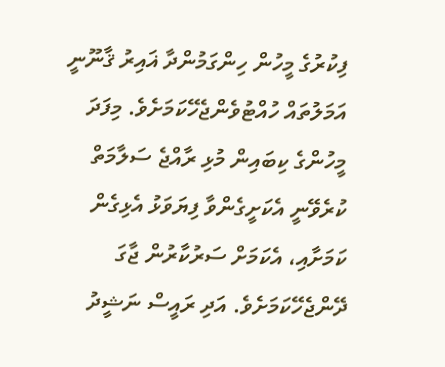ފިކުރުގެ މީހުން ހިންގަމުންދާ ޣައިރު ޤާނޫނީ އަމަލުތައް ހުއްޓުވެންޖެހޭކަމަށެވެ. މިފަދަ މީހުންގެ ކިބައިން މުޅި ރާއްޖެ ސަލާމަތް ކުރެވޭނީ އެކަށީގެންވާ ފިޔަވަޅު އެޅިގެން ކަމަށާއި، އެކަމަށް ސަރުކާރުން ޖާގަ ދޭންޖެހޭކަމަށެވެ. އަދި ރައީސް ނަޝީދު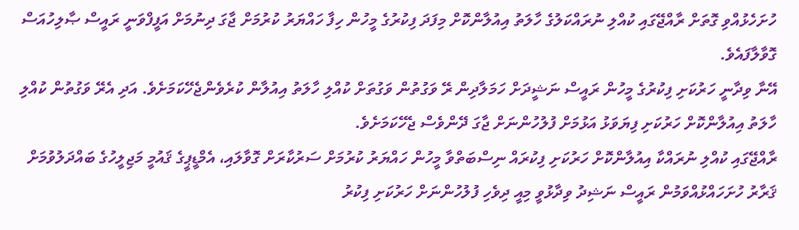ހުށަހެޅުއްވި ގޮތަށް ރާއްޖޭގައި ކުއްލި ނުރައްކަލުގެ ހާލަތު އިއުލާންކޮށް މިފަދަ ފިކުރުގެ މީހުން ހިފާ ހައްޔަރު ކުރުމަށް ޖާގަ ދިނުމަށް އަފީފްވަނީ ރައީސް ޞާލިހުއަސް ގޮވާލާފައެވެ.
އޭނާ ވިދާނީ ހަރުކަށި ފިކުރުގެ މީހުން ރައީސް ނަޝީދަށް ހަމަލާދިން ރޭ ވަގުތުން ވަގުތަށް ކުއްލި ހާލަތު އިއުލާން ކުރެވެންޖެހޭކަމަށެވެ. އަދި އެރޭ ވަގުތުން ކުއްލި ހާލަތު އިއުލާންކޮށް ހަރުކަށި ފިޔަވަޅު އަޅުމަށް ފުލުހުންނަށް ޖާގަ ދޭންވެސް ޖެހޭކަމަށެވެ.
ރާއްޖޭގައި ކުއްލި ނުރައްކާ އިއުލާންކޮށް ހަރުކަށި ފިކުރައް ނިސްބަތްވާ މީހުން ހައްޔަރު ކުރުމަށް ސަރުކާރަށް ގޮވާލައި، އެމްޑީޕީގެ ޤައުމީ މަޖިލީހުގެ ބައްދަލުވުމަށް ޤަރާރު ހުށަހައްޅުއްވަމުން ރައީސް ނަޝިދު ވިދާޅުވީ މިއީ ދިވެހި ފުލުހުންނަށް ހަރުކަށި ފިކުރު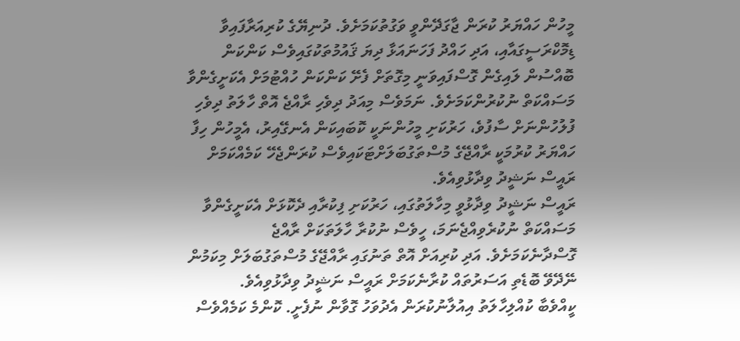މީހުން ހައްޔަރު ކުރަން ޖާގަދޭންވީ ވަގުތުކަމަށެވެ. ދުނިޔޭގެ ކުރިއަރާފައިވާ ޑިމޮކްރަސީގައާއި، އަދި ހައްދު ފަހަނައަޅާ ދިޔަ ޤައުމުތަކުގައިވެސް ކަންކަން ބޮއްސުން ލައިގެން ގޮސްފައިވަނީ މިގޮތަށް ފެށޭ ކަންކަން ހުއްޓުމަށް އެކަށީގެންވާ މަސައްކަތް ނުކުރުންކަމަށެވެ. ނަމަވެސް މިއަދު ދިވެހި ރާއްޖެ އޮތް ހާލަތު ދިވެހި ފުލުހުންނަށް ސާފުވެ، ހަރުކަށި މީހުންނަކީ ކޮބައިކަން އެނގޭއިރު، އެމީހުން ހިފާ ހައްޔަރު ކުރުމަކީ ރާއްޖޭގެ މުސްތަގުބަލަށްޓަކައިވެސް ކުރަންޖެހޭ ކަމެއްކަމަށް ރައީސް ނަޝީދު ވިދާޅުވިއެވެ.
ރައީސް ނަޝީދު ވިދާޅުވީ މިހާލަތުގައި، ހަރުކަށި ފިކުރާއި ދެކޮޅަށް އެކަށީގެންވާ މަސައްކަތް ނުކުރެވިއްޖެނަމަ، ހީވެސް ނުކުރާ ހާލަތަކަށް ރާއްޖެ ގޮސްދާނެކަމަށެވެ. އަދި ކުރިއަށް އޮތް ތަނުގައި ރާއްޖޭގެ މުސްތަގުބަލަށް މިކަމުން ނޭދޭވޭ ބޮޑެތި އަސަރުތައް ކުރާނެކަމަށް ރައީސް ނަޝީދު ވިދާޅުވިއެވެ.
ކީއްވެބާ ކުއްލިހާލަތު އިއުލާނުކުރަން އެދުވަހު ގޮވާން ނުފެށީ. ކޮންމެ ކަމެއްވެސް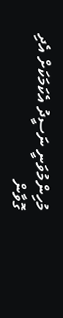މުހިންމުވަނީ ނަސީދު އެކަމަކަށް އެދި ގޮވާން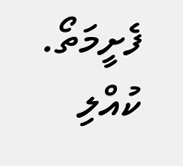ފެށީމަތޯ. ކުއްލި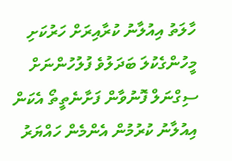ހާލަތު އިއުލާނު ކުރާއިރަށް ހަރުކަށި މީހުންގެކުލަ ބަދަލުވެ ފުލުހުންނަށް ސިގްނަލް ފޮނުވާން ފަށާނެތީތޯ އެކަން އިއުލާނު ކުރުމުން އެންމެން ހައްޔަރު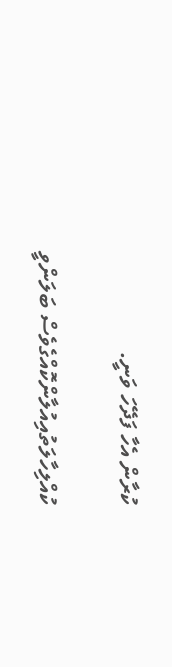ކުރާން އެހާ ފަދޭހަ ވަނީ.

ކުއްލިހާލަތުއިއުލާންކޮއްގެވެސް ބަލަންވީ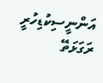އަންނީސިކުޑިހުރީ ރަގަޅަތޭ